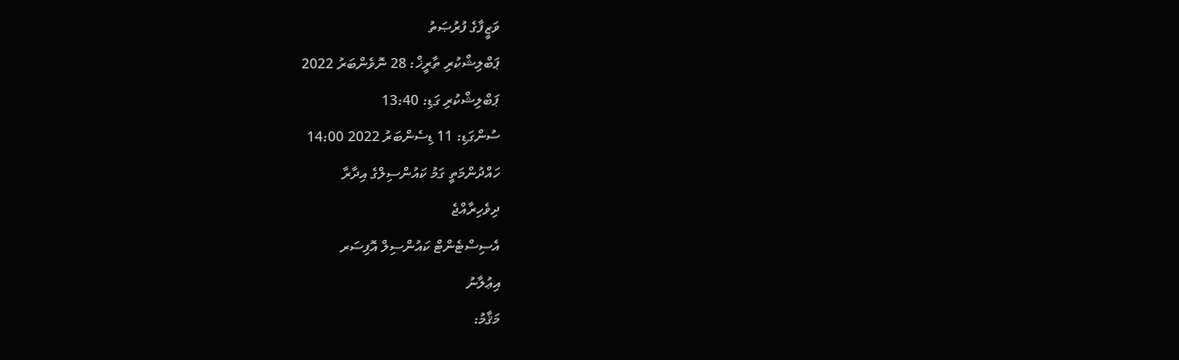ވަޒީފާގެ ފުރުޞަތު
ޕަބްލިޝްކުރި ތާރީޚް: 28 ނޮވެންބަރު 2022
ޕަބްލިޝްކުރި ގަޑި: 13:40
ސުންގަޑި: 11 ޑިސެންބަރު 2022 14:00
ހައްދުންމަތީ ގަމު ކައުންސިލްގެ އިދާރާ
ދިވެހިރާއްޖެ
އެސިސްޓެންޓް ކައުންސިލް އޮފިސަރ
އިޢުލާނު
މަޤާމު: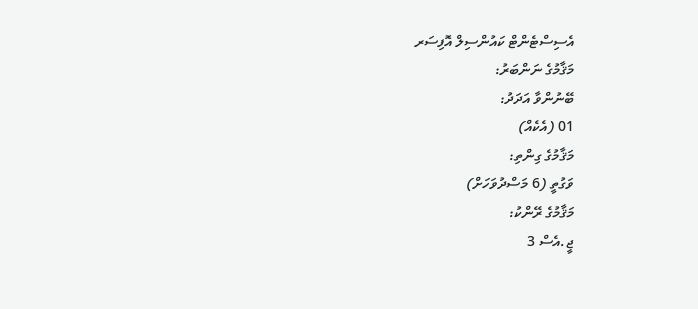އެސިސްޓެންޓް ކައުންސިލް އޮފިސަރ
މަޤާމުގެ ނަންބަރު:
ބޭނުންވާ އަދަދު:
01 (އެކެއް)
މަޤާމުގެ ގިންތި:
ވަގުތީ (6 މަސްދުވަހަށް)
މަޤާމުގެ ރޭންކު:
ޖީ.އެސް 3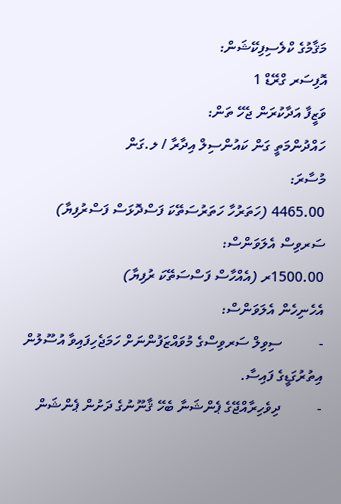މަޤާމުގެ ކްލެސިފިކޭޝަން:
އޮފިސަރ ގްރޭޑް 1
ވަޒީފާ އަދާކުރަން ޖެހޭ ތަން:
ހައްދުންމަތީ ގަން ކައުންސިލް އިދާރާ / ލ.ގަން
މުސާރަ:
4465.00 (ހަތަރުހާ ހަތަރުސަތޭކަ ފަސްދޮޅަސް ފަސްރުފިޔާ)
ސަރވިސް އެލަވަންސް:
1500.00ރ (އެއްހާސް ފަސްސަތޭކަ ރުފިޔާ)
އެހެނިހެން އެލަވަންސް:
-          ސިވިލް ސަރވިސްގެ މުވައްޒަފުންނަށް ހަމަޖެހިފައިވާ އުސޫލުން އިތުރުގަޑީގެ ފައިސާ.
-          ދިވެހިރާއްޖޭގެ ޕެންޝަނާ ބެހޭ ޤާނޫނުގެ ދަށުން ޕެންޝަން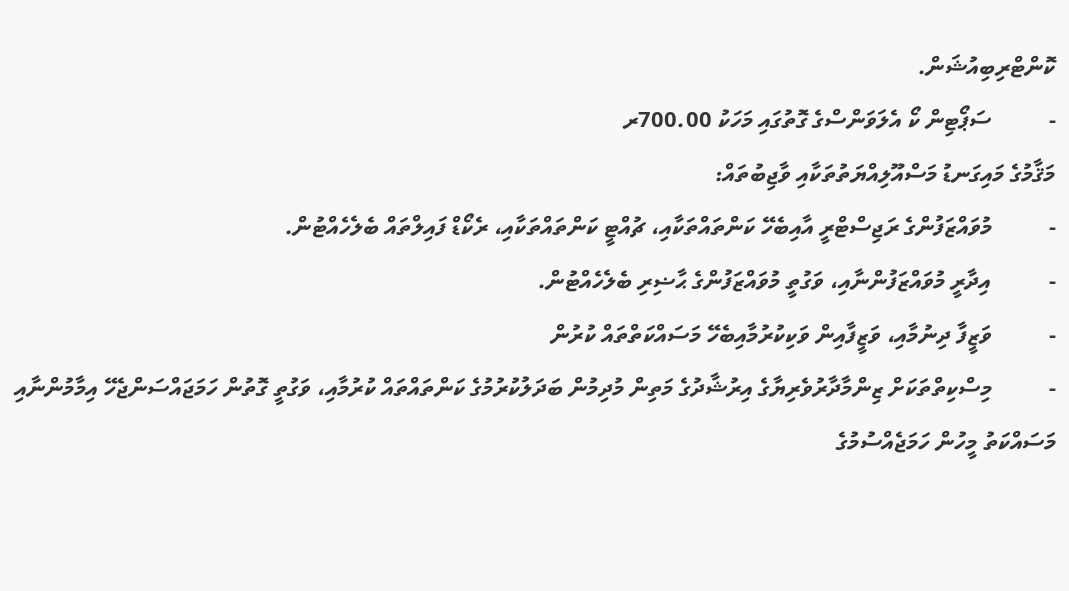ކޮންޓްރިބިއުޝަން.
-          ސަޕޯޓިން ކޯ އެލަވަންސްގެ ގޮތުގައި މަހަކު 700.00ރ
މަޤާމުގެ މައިގަނޑު މަސްއޫލިއްޔަތުތަކާއި ވާޖިބުތައް:
-          މުވައްޒަފުންގެ ރަޖިސްޓްރީ އާއިބެހޭ ކަންތައްތަކާއި، ޗުއްޓީ ކަންތައްތަކާއި، ރެކޯޑް ފައިލްތައް ބެލެހެއްޓުން.
-          އިދާރީ މުވައްޒަފުންނާއި، ވަގުތީ މުވައްޒަފުންގެ ޙާޟިރި ބެލެހެއްޓުން.
-          ވަޒީފާ ދިނުމާއި، ވަޒީފާއިން ވަކިކުރުމާއިބެހޭ މަސައްކަތްތައް ކުރުން
-          މިސްކިތްތަކަށް ޒިންމާދާރުވެރިޔާގެ އިރުޝާދުގެ މަތިން މުދިމުން ބަދަލުކުރުމުގެ ކަންތައްތައް ކުރުމާއި، ވަގުތީ ގޮތުން ހަމަޖައްސަންޖެހޭ އިމާމުންނާއި މަސައްކަތު މީހުން ހަމަޖެއްސުމުގެ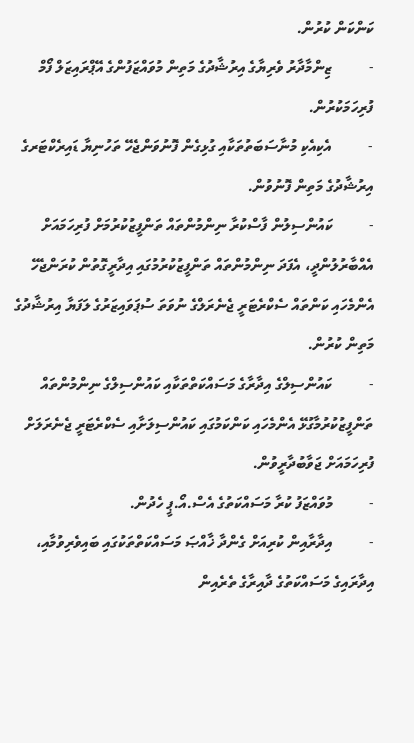ކަންކަން ކުރުން.
-          ޒިންމާދާރު ވެރިޔާގެ އިރުޝާދުގެ މަތިން މުވައްޒަފުންގެ އޭޕްރައިޒަލް ފޯމް ފުރިހަމަކުރުން.
-          އެކިއެކި މުނާސަބަތުތަކާއި ގުޅިގެން ފޮނުވަންޖެހޭ ތަހުނިޔާ ޑައިރެކްޓަރގެ އިރުޝާދުގެ މަތިން ފޮނުވުން.
-          ކައުންސިލުން ފާސްކުރާ ނިންމުންތައް ތަންފީޒުކުރުމަށް ފުރިހަމައަށް އެއްބާރުލުންދީ، އެފަދަ ނިންމުންތައް ތަންފީޒުކުރުމުގައި އިދާރީގޮތުން ކުރަންޖެހޭ އެންމެހައި ކަންތައް ސެކްރެޓަރީ ޖެނެރަލްގެ ނުވަތަ ސުޕަވައިޒަރުގެ ލަފަޔާ އިރުޝާދުގެ މަތިން ކުރުން.
-          ކައުންސިލްގެ އިދާރާގެ މަސައްކަތްތަކާއި ކައުންސިލްގެ ނިންމުންތައް ތަންފީޒުކުރުމާގުޅޭ އެންމެހައި ކަންކަމުގައި ކައުންސިލަށާއި ސެކްރެޓަރީ ޖެނެރަލަށް ފުރިހަމައަށް ޖަވާބުދާރީވުން.
-          މުވައްޒަފު ކުރާ މަސައްކަތުގެ އެސް.އޯ.ޕީ ހެދުން.
-          އިދާރާއިން ކުރިއަށް ގެންދާ ޚާއްޞަ މަސައްކަތްތަކުގައި ބައިވެރިވުމާއި، އިދާރައިގެ މަސައްކަތުގެ ދާއިރާގެ ތެރެއިން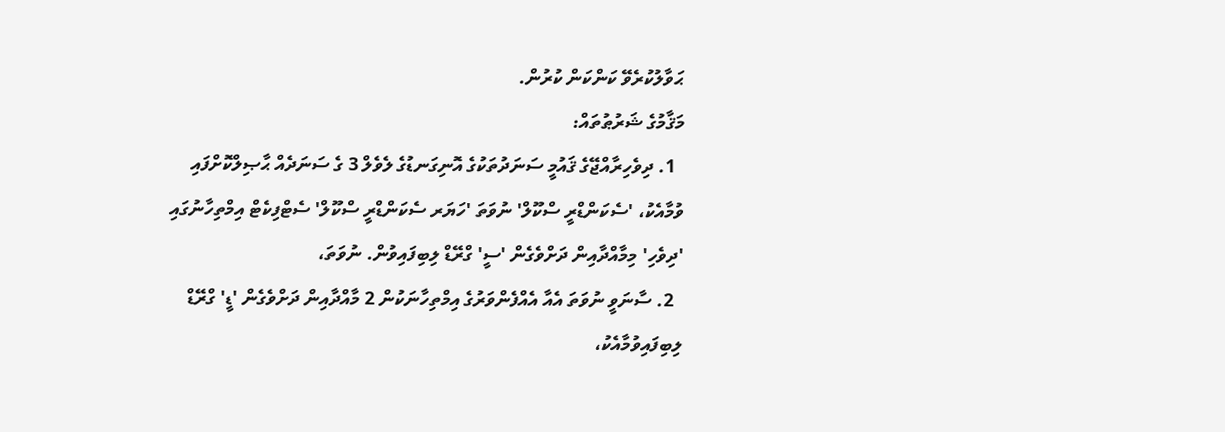ޙަވާލުކުރެވޭ ކަންކަން ކުރުން.
މަޤާމުގެ ޝަރުޠުތައް:
  1. ދިވެހިރާއްޖޭގެ ޤައުމީ ސަނަދުތަކުގެ އޮނިގަނޑުގެ ލެވެލް 3 ގެ ސަނަދެއް ޙާޞިލްކޮށްފައި ވުމާއެކު، 'ސެކަންޑްރީ ސްކޫލް' ނުވަތަ 'ހަޔަރ ސެކަންޑްރީ ސްކޫލް' ސެޓްފިކެޓް އިމްތިހާނުގައި 'ދިވެހި' މިމާއްދާއިން ދަށްވެގެން 'ސީ' ގްރޭޑް ލިބިފައިވުން. ނުވަތަ،
  2. ސާނަވީ ނުވަތަ އެއާ އެއްފެންވަރުގެ އިމްތިހާނަކުން 2 މާއްދާއިން ދަށްވެގެން 'ޑީ' ގްރޭޑް ލިބިފައިވުމާއެކު،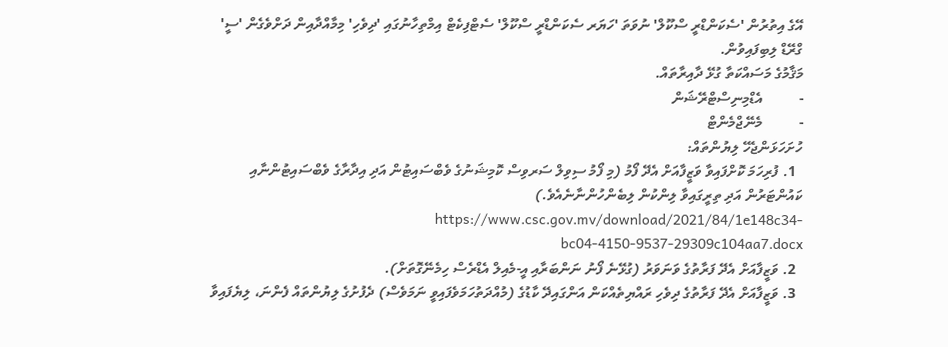އޭގެ އިތުރުން 'ސެކަންޑްރީ ސްކޫލް' ނުވަތަ 'ހަޔަރ ސެކަންޑްރީ ސްކޫލް' ސެޓްފިކެޓް އިމްތިހާނުގައި 'ދިވެހި' މިމާއްދާއިން ދަށްވެގެން 'ސީ' ގްރޭޑް ލިބިފައިވުން.
މަޤާމުގެ މަސައްކަތާ ގުޅޭ ދާއިރާތައް.
-          އެޑްމިނިސްޓްރޭޝަން
-          މެނޭޖްމެންޓް
ހުށަހަޅަންޖެހޭ ލިޔުންތައް:
  1. ފުރިހަމަ ކޮށްފައިވާ ވަޒީފާއަށް އެދޭ ފޯމު (މި ފޯމު ސިވިލް ސަރވިސް ކޮމިޝަނުގެ ވެބްސައިޓުން އަދި އިދާރާގެ ވެބްސައިޓުންނާއި ކައުންޓަރުން އަދި ތިރީގައިވާ ލިންކުން ލިބެންހުންނާނެއެވެ.)  https://www.csc.gov.mv/download/2021/84/1e148c34-bc04-4150-9537-29309c104aa7.docx
  2. ވަޒީފާއަށް އެދޭ ފަރާތުގެ ވަނަވަރު (ގުޅޭނެ ފޯނު ނަންބަރާއި އީ-މެއިލް އެޑްރެސް ހިމެނޭގޮތަށް).
  3. ވަޒީފާއަށް އެދޭ ފަރާތުގެ ދިވެހި ރައްޔިތެއްކަން އަންގައިދޭ ކާޑުގެ (މުއްދަތުހަމަވެފައިވީ ނަމަވެސް) ދެފުށުގެ ލިޔުންތައް ފެންނަ، ލިޔެފައިވާ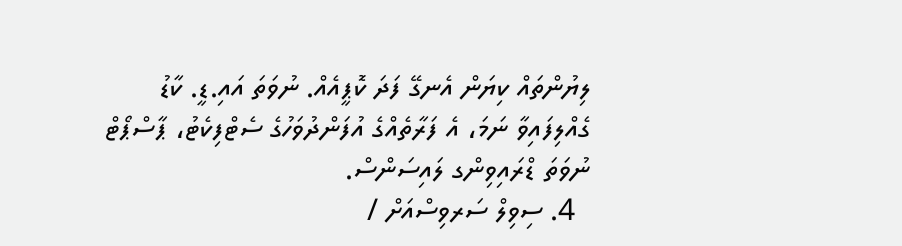ލިޔުންތައް ކިޔަން އެނގޭ ފަދަ ކޮޕީއެއް. ނުވަތަ އައި.ޑީ. ކާޑު ގެއްލިފައިވާ ނަމަ، އެ ފަރާތެއްގެ އުފަންދުވަހުގެ ސެޓްފިކެޓު، ޕާސްޕޯޓް ނުވަތަ ޑްރައިވިންގ ލައިސަންސް.
  4. ސިވިލް ސަރވިސްއަށް /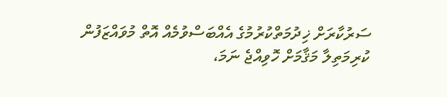ސަރުކާރަށް ޚިދުމަތްކުރުމުގެ އެއްބަސްވުމެއް އޮތް މުވައްޒަފުން ކުރިމަތިލާ މަޤާމަށް ހޮވިއްޖެ ނަމަ،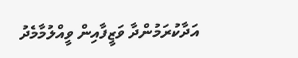އަދާކުރަމުންދާ ވަޒީފާއިން ވީއްލުމާމެދު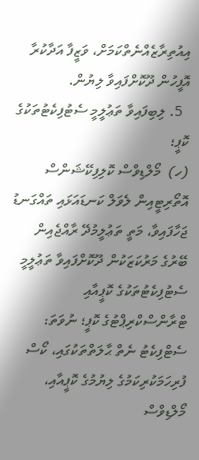އިއުތިރާޒެއްނެތްކަމަށް، ވަޒީފާ އަދާކުރާ އޮފީހުން ދޫކޮށްފައިވާ ލިޔުން.
  5. ލިބިފައިވާ ތަޢުލީމީ ސެޓުފިކެޓުތަކުގެ ކޮޕީ؛
(ހ)  މޯލްޑިވްސް ކޮލިފިކޭޝަންސް އޮތޯރިޓީއިން ލެވަލް ކަނޑައަޅައި ތައްގަނޑު ޖަހާފައިވާ، މަތީ ތަޢުލީމުދޭ ރާއްޖެއިން ބޭރުގެ މަރުކަޒަކުން ދޫކޮށްފައިވާ ތަޢުލީމީ ސެޓުފިކެޓުތަކުގެ ކޮޕީއާއި ޓްރާންސްކްރިޕްޓުގެ ކޮޕީ؛ ނުވަތަ: ސެޓްފިކެޓު ނެތް ޙާލަތްތަކުގައި، ކޯސް ފުރިހަމަކުރިކަމުގެ ލިޔުމުގެ ކޮޕީއާއި، މޯލްޑިވްސް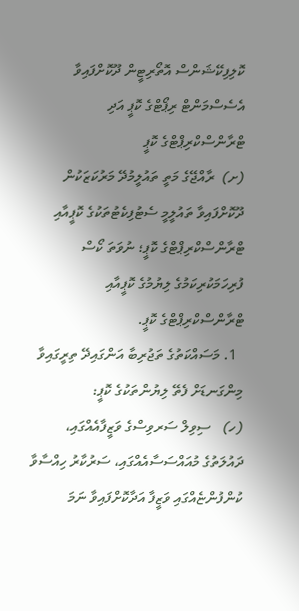ކޮލިފިކޭޝަންސް އޮތޯރިޓީން ދޫކޮށްފައިވާ އެސެސްމަންޓް ރިޕޯޓްގެ ކޮޕީ އަދި ޓްރާންސްކްރިޕްޓްގެ ކޮޕީ
(ށ)  ރާއްޖޭގެ މަތީ ތައުލީމުދޭ މަރުކަޒަކުން ދޫކޮށްފައިވާ ތައުލީމީ ސެޓުފިކެޓުތަކުގެ ކޮޕީއާއި ޓްރާންސްކްރިޕްޓްގެ ކޮޕީ؛ ނުވަތަ ކޯސް ފުރިހަމަކުރިކަމުގެ ލިޔުމުގެ ކޮޕީއާއި ޓްރާންސްކްރިޕްޓްގެ ކޮޕީ.
  1. މަސައްކަތުގެ ތަޖުރިބާ އަންގައިދޭ ތިރީގައިވާ މިންގަނޑަށް ފެތޭ ލިޔުންތަކުގެ ކޮޕީ:
(ހ)   ސިވިލް ސަރވިސްގެ ވަޒީފާއެއްގައި، ދައުލަތުގެ މުއައްސަސާއެއްގައި، ސަރުކާރު ހިއްސާވާ ކުންފުންޏެއްގައި ވަޒީފާ އަދާކޮށްފައިވާ ނަމަ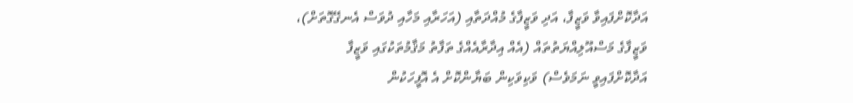އަދާކޮށްފައިވާ ވަޒީފާ، އަދި ވަޒީފާގެ މުއްދަތާއި (އަހަރާއި މަހާއި ދުވަސް އެނގޭގޮތަށް)، ވަޒީފާގެ މަސްއޫލިއްޔަތުތައް (އެއް އިދާރާއެއްގެ ތަފާތު މަޤާމުތަކުގައި ވަޒީފާ އަދާކޮށްފައިވީ ނަމަވެސް) ވަކިވަކިން ބަޔާންކޮށް އެ އޮފީހަކުން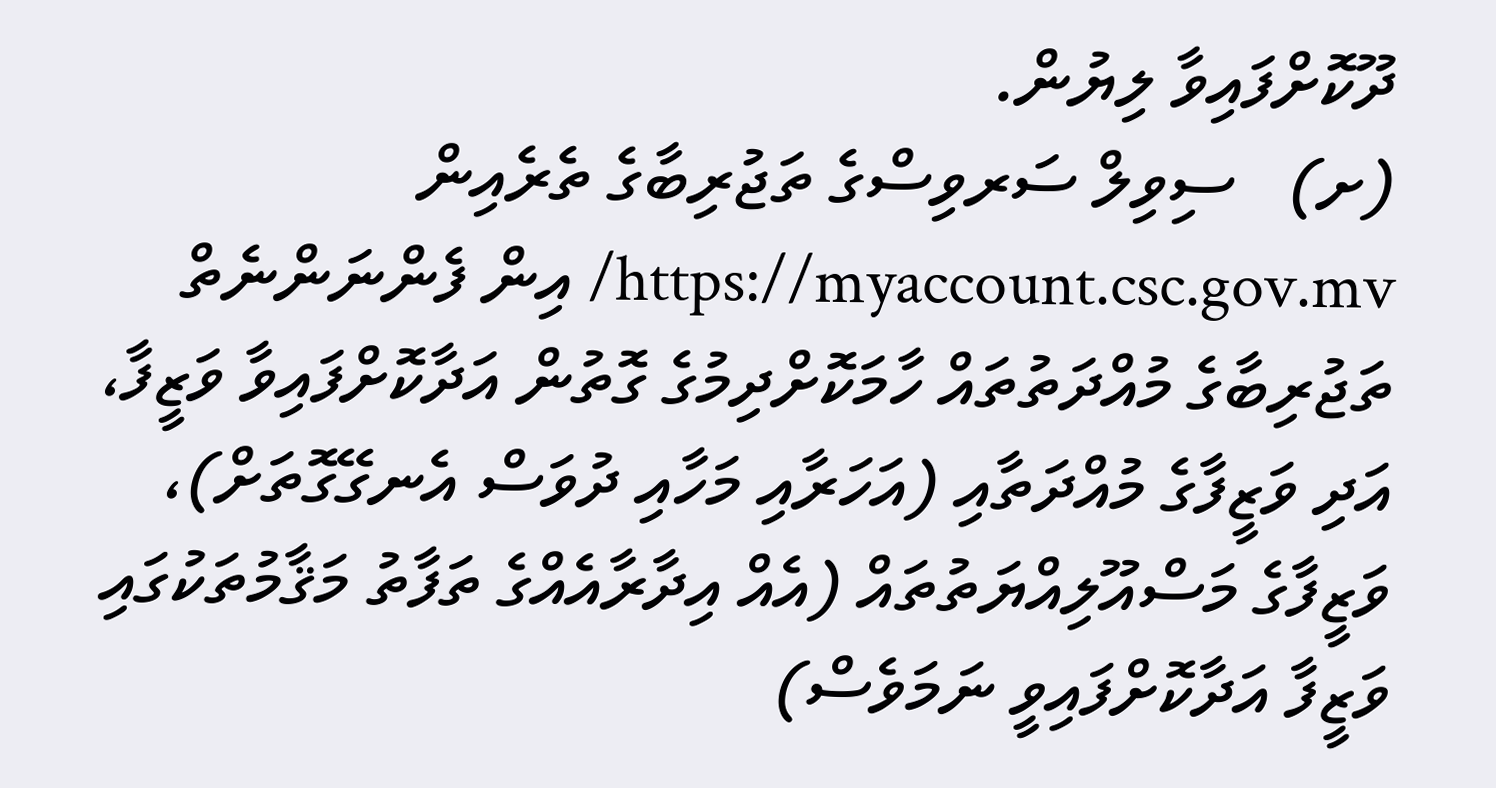ދޫކޮށްފައިވާ ލިޔުން.
(ށ)   ސިވިލް ސަރވިސްގެ ތަޖުރިބާގެ ތެރެއިން https://myaccount.csc.gov.mv/ އިން ފެންނަންނެތް ތަޖުރިބާގެ މުއްދަތުތައް ހާމަކޮށްދިމުގެ ގޮތުން އަދާކޮށްފައިވާ ވަޒީފާ، އަދި ވަޒީފާގެ މުއްދަތާއި (އަހަރާއި މަހާއި ދުވަސް އެނގޭގޮތަށް)، ވަޒީފާގެ މަސްއޫލިއްޔަތުތައް (އެއް އިދާރާއެއްގެ ތަފާތު މަޤާމުތަކުގައި ވަޒީފާ އަދާކޮށްފައިވީ ނަމަވެސް)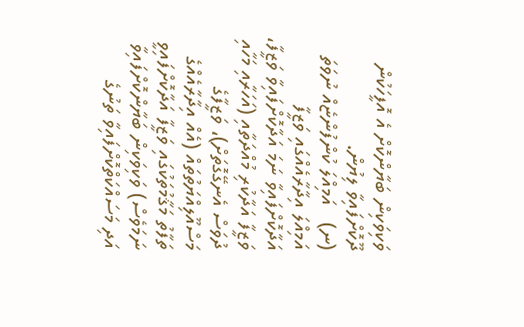ވަކިވަކިން ބަޔާންކޮށް އެ އޮފީހަކުން ދޫކޮށްފައިވާ ލިޔުން.
(ނ)   އަމިއްލަ ކުންފުންޏެއް ނުވަތަ އަމިއްލަ އިދާރާއެއްގައި ވަޒީފާ އަދާކޮށްފައިވާ ނަމަ އަދާކޮށްފައިވާ ވަޒީފާ، ވަޒީފާ އަދާކުރި މުއްދަތާއި (އަހަރާއި މަހާއި ދުވަސް އެނގޭގޮތަށް)، ވަޒީފާގެ މަސްއޫލިއްޔަތުތައް (އެއް އިދާރާއެއްގެ ތަފާތު މަޤާމުތަކުގައި ވަޒީފާ އަދާކޮށްފައިވީ ނަމަވެސް) ވަކިވަކިން ބަޔާންކޮށްފައިވާ އަދި މަސައްކަތްކޮށްފައިވާ ތަނުގެ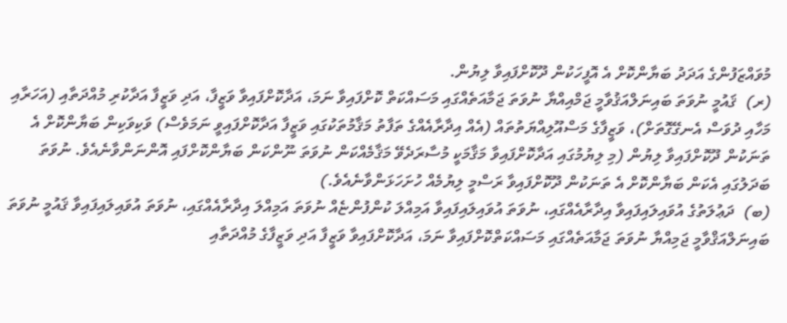މުވައްޒަފުންގެ އަދަދު ބަޔާންކޮށް އެ އޮފީހަކުން ދޫކޮށްފައިވާ ލިޔުން.
(ރ)  ޤައުމީ ނުވަތަ ބައިނަލްއަޤުވާމީ ޖަމްއިއްޔާ ނުވަތަ ޖަމާއަތެއްގައި މަސައްކަތް ކޮށްފައިވާ ނަމަ، އަދާކޮށްފައިވާ ވަޒީފާ، އަދި ވަޒީފާ އަދާކުރި މުއްދަތާއި (އަހަރާއި މަހާއި ދުވަސް އެނގޭގޮތަށް)، ވަޒީފާގެ މަސްއޫލިއްޔަތުތައް (އެއް އިދާރާއެއްގެ ތަފާތު މަޤާމުތަކުގައި ވަޒީފާ އަދާކޮށްފައިވީ ނަމަވެސް) ވަކިވަކިން ބަޔާންކޮށް އެ ތަނަކުން ދޫކޮށްފައިވާ ލިޔުން (މި ލިޔުމުގައި އަދާކޮށްފައިވާ މަޤާމަކީ މުސާރަދެވޭ މަޤާމެއްކަން ނުވަތަ ނޫންކަން ބަޔާންކޮށްފައި އޮންނަންވާނެއެވެ. ނުވަތަ ބަދަލުގައި އެކަން ބަޔާންކޮށް އެ ތަނަކުން ދޫކޮށްފައިވާ ރަސްމީ ލިޔުމެއް ހުށަހަޅަންވާނެއެވެ.)
(ބ)  ދަޢުލަތުގެ އުވައިލައިފައިވާ އިދާރާއެއްގައި، ނުވަތަ އުވައިލައިފައިވާ އަމިއްލަ ކުންފުންޏެއް ނުވަތަ އަމިއްލަ އިދާރާއެއްގައި، ނުވަތަ އުވައިލައިފައިވާ ޤައުމީ ނުވަތަ ބައިނަލްއަޤްވާމީ ޖަމިއްޔާ ނުވަތަ ޖަމާއަތެއްގައި މަސައްކަތްކޮށްފައިވާ ނަމަ، އަދާކޮށްފައިވާ ވަޒީފާ އަދި ވަޒީފާގެ މުއްދަތާއި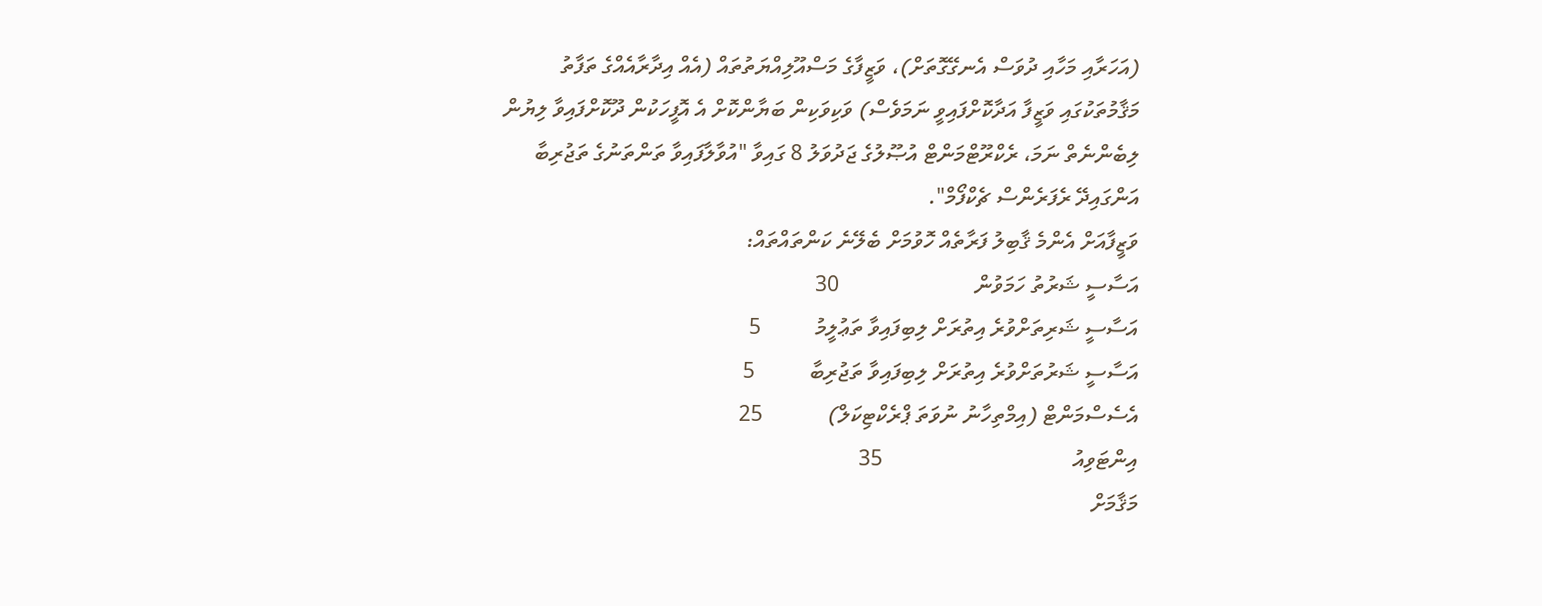(އަހަރާއި މަހާއި ދުވަސް އެނގޭގޮތަށް)، ވަޒީފާގެ މަސްއޫލިއްޔަތުތައް (އެއް އިދާރާއެއްގެ ތަފާތު މަޤާމުތަކުގައި ވަޒީފާ އަދާކޮށްފައިވީ ނަމަވެސް) ވަކިވަކިން ބަޔާންކޮށް އެ އޮފީހަކުން ދޫކޮށްފައިވާ ލިޔުން ލިބެންނެތް ނަމަ، ރެކްރޫޓްމަންޓް އުޞޫލުގެ ޖަދުވަލު 8 ގައިވާ "އުވާލާފައިވާ ތަންތަނުގެ ތަޖުރިބާ އަންގައިދޭ ރެފަރެންސް ޗެކްފޯމް".
ވަޒީފާއަށް އެންމެ ޤާބިލު ފަރާތެއް ހޮވުމަށް ބެލޭނެ ކަންތައްތައް:
އަސާސީ ޝަރުތު ހަމަވުން                         30
އަސާސީ ޝަރިތަށްވުރެ އިތުރަށް ލިބިފައިވާ ތަޢުލީމު          5
އަސާސީ ޝަރުތަށްވުރެ އިތުރަށް ލިބިފައިވާ ތަޖުރިބާ          5
އެސެސްމަންޓް (އިމްތިހާނު ނުވަތަ ޕްރެކްޓިކަލް)            25
އިންޓަވިއު                                   35
މަޤާމަށް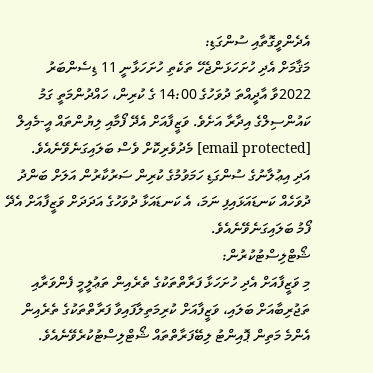އެދެންވީގޮތާއި ސުންގަޑި:
މަޤާމަށް އެދި ހުށަހަޅަންޖެހޭ ތަކެތި ހުށަހަޅާނީ 11 ޑިސެންބަރު 2022ވާ އާދީއްތަ ދުވަހުގެ 14:00 ގެ ކުރިން، ހައްދުންމަތީ ގަމު ކައުންސިލްގެ އިދާރާ އަށެވެ. ވަޒީފާއަށް އެދޭ ފޯމާއި ލިޔުންތައް އީ-މެއިލް [email protected] މެދުވެރިކޮށް ވެސް ބަލައިގަނެވޭނެއެވެ.
އަދި އިޢުލާނުގެ ސުންގަޑި ހަމަވުމުގެ ކުރިން ސަރުކާރުން އަލަށް ބަންދު ދުވަހެއް ކަނޑައަޅައިފި ނަމަ، އެ ކަނޑައަޅާ ދުވަހުގެ އަދަދަށް ވަޒީފާއަށް އެދޭ ފޯމު ބަލައިގަނެވޭނެއެވެ.
ޝޯޓްލިސްޓުކުރުން:
މި ވަޒީފާއަށް އެދި ހުށަހަޅާ ފަރާތްތަކުގެ ތެރެއިން ތަޢުލީމީ ފެންވަރާއި ތަޖުރިބާއަށް ބަލައި، ވަޒީފާއަށް ކުރިމަތިލާފައިވާ ފަރާތްތަކުގެ ތެރެއިން އެންމެ މަތިން ޕޮއިންޓު ލިބޭފަރާތްތައް ޝޯޓްލިސްޓުކުރެވޭނެއެވެ.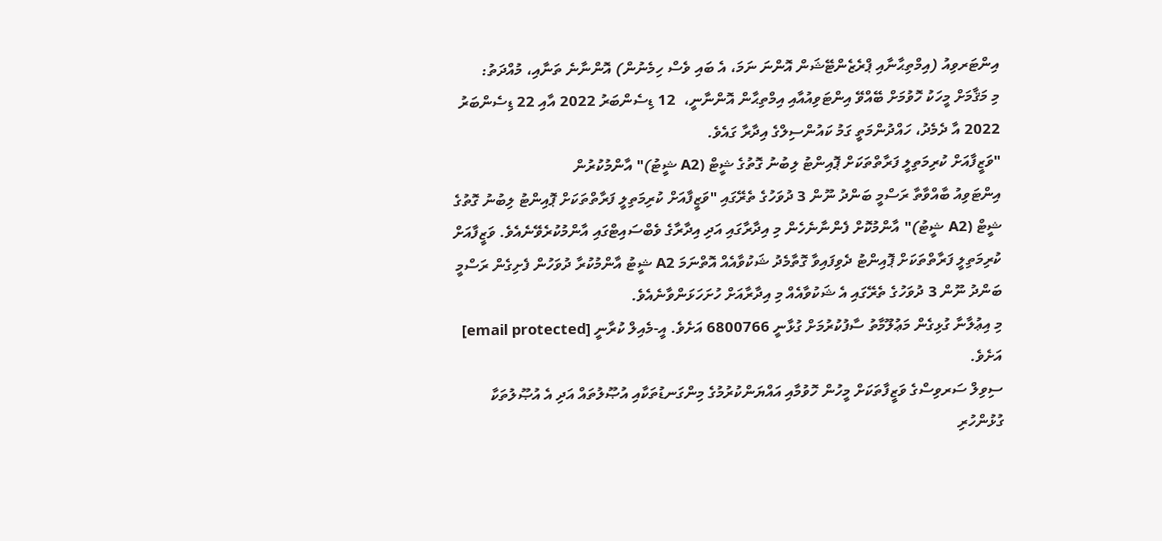އިންޓަރވިއު (އިމްތިޙާނާއި ޕްރެޒެންޓޭޝަން އޮންނަ ނަމަ، އެ ބައި ވެސް ހިމެނުން) އޮންނާނެ ތަނާއި، މުއްދަތު:
މި މަޤާމަށް މީހަކު ހޮވުމަށް ބޭއްވޭ އިންޓަވިއުއާއި އިމްތިޙާން އޮންނާނީ،  12 ޑިސެންބަރު 2022 އާއި 22 ޑިސެންބަރު 2022 އާ ދެމެދު، ހައްދުންމަތީ ގަމު ކައުންސިލްގެ އިދާރާ ގައެވެ.
"ވަޒީފާއަށް ކުރިމަތިލީ ފަރާތްތަކަށް ޕޮއިންޓު ލިބުނު ގޮތުގެ ޝީޓް (A2 ޝީޓު)" އާންމުކުރުން
އިންޓަވިއު ބާއްވާތާ ރަސްމީ ބަންދު ނޫން 3 ދުވަހުގެ ތެރޭގައި "ވަޒީފާއަށް ކުރިމަތިލީ ފަރާތްތަކަށް ޕޮއިންޓު ލިބުނު ގޮތުގެ ޝީޓް (A2 ޝީޓު)" އާންމުކޮށް ފެންނާނެހެން މި އިދާރާގައި އަދި އިދާރާގެ ވެބްސައިޓްގައި އާންމުކުރެވޭނެއެވެ. ވަޒީފާއަށް ކުރިމަތިލީ ފަރާތްތަކަށް ޕޮއިންޓު ދެވިފައިވާ ގޮތާމެދު ޝަކުވާއެއް އޮތްނަމަ A2 ޝީޓު އާންމުކުރާ ދުވަހުން ފެށިގެން ރަސްމީ ބަންދު ނޫން 3 ދުވަހުގެ ތެރޭގައި އެ ޝަކުވާއެއް މި އިދާރާއަށް ހުށަހަޅަންވާނެއެވެ.
މި އިޢުލާނާ ގުޅިގެން މަޢުލޫމާތު ސާފުކުރުމަށް ގުޅާނީ 6800766 އަށެވެ. އީ-މެއިލް ކުރާނީ [email protected] އަށެވެ.
ސިވިލް ސަރވިސްގެ ވަޒީފާތަކަށް މީހުން ހޮވުމާއި އައްޔަންކުރުމުގެ މިންގަނޑުތަކާއި އުޞޫލުތައް އަދި އެ އުޞޫލުތަކާ ގުޅުންހުރި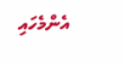އެންމެހައި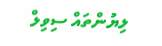ލިޔުންތައް ސިވިލް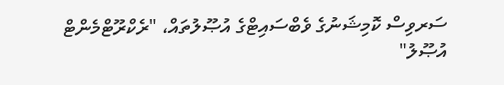ސަރވިސް ކޮމިޝަނުގެ ވެބްސައިޓްގެ އުޞޫލުތައް، "ރެކްރޫޓްމެންޓް އުޞޫލު"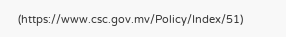(https://www.csc.gov.mv/Policy/Index/51)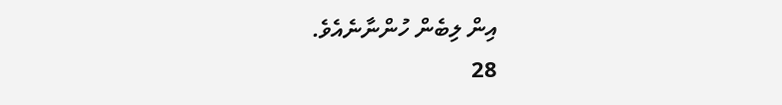އިން ލިބެން ހުންނާނެއެވެ.
28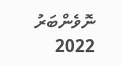ނޮވެންބަރު 2022